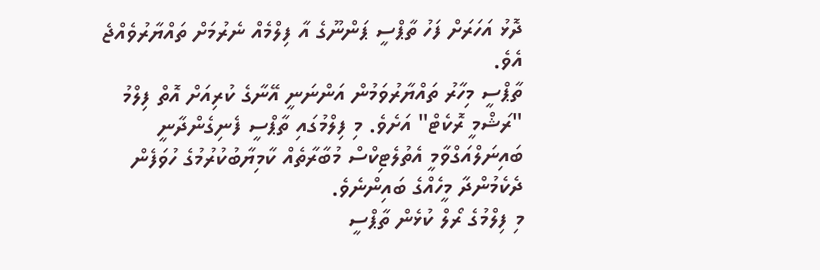ދޮޅު އަހަރަށް ފަހު ތާޕްސީ ޕަންނޫގެ އާ ފިލްމެއް ނެރުމަށް ތައްޔާރުވެއްޖެ އެވެ.
ތާޕްސީ މިހާރު ތައްޔާރުވަމުން އަންނަނީ އޭނާގެ ކުރިއަށް އޮތް ފިލްމު "ރަޝްމީ ރޮކެޓް" އަށެވެ. މި ފިލްމުގައި ތާޕްސީ ފެނިގެންދާނީ ބައިނަލްއަގްވާމީ އެތުލެޓިކްސް މުބާރާތެއް ކާމިޔާބުކުރުމުގެ ހުވަފެން ދެކެމުންދާ މީހެއްގެ ބައިންނެވެ.
މި ފިލްމުގެ ރޯލް ކުޅެން ތާޕްސީ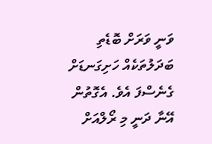ވަނީ ވަރަށް ބޮޑެތި ބަދަލުތަކެއް ހަށިގަނޑަށް ގެނެސްފަ އެވެ. އެގޮތުން އޭނާ ދަނީ މި ރޯލްއަށް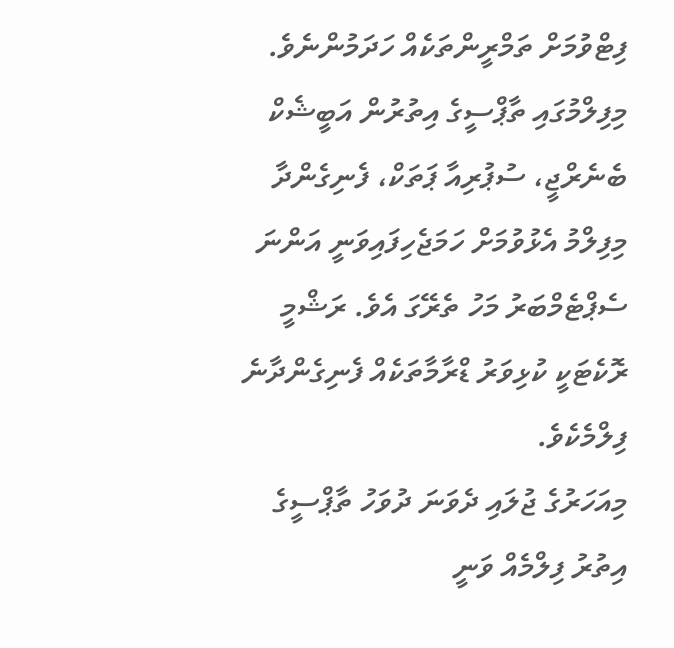ފިޓްވުމަށް ތަމްރީންތަކެއް ހަދަމުންނެވެ.
މިފިލްމުގައި ތާޕްސީގެ އިތުރުން އަބީޝެކް ބެނެރްޖީ، ސުޕުރިއާ ޕަތަކް، ފެނިގެންދާ މިފިލްމު އެޅުވުމަށް ހަމަޖެހިފައިވަނީ އަންނަ ސެޕްޓެމްބަރު މަހު ތެރޭގަ އެވެ. ރަޝްމީ ރޮކެޓަކީ ކުޅިވަރު ޑްރާމާތަކެއް ފެނިގެންދާނެ ފިލްމެކެވެ.
މިއަހަރުގެ ޖުލައި ދެވަނަ ދުވަހު ތާޕްސީގެ އިތުރު ފިލްމެއް ވަނީ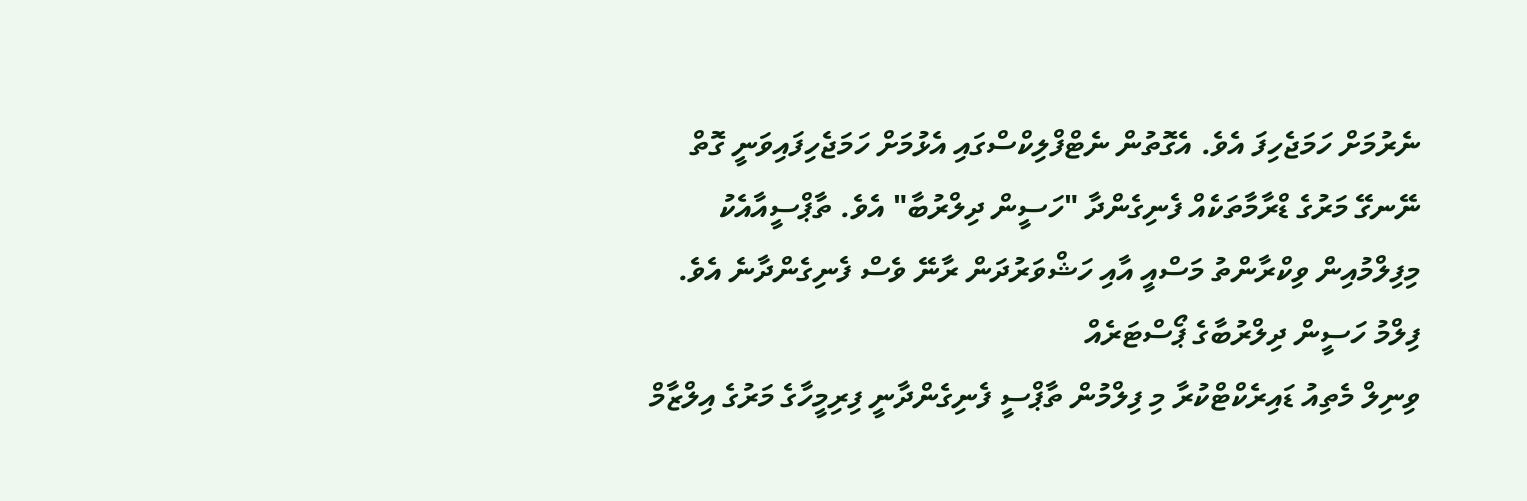ނެރުމަށް ހަމަޖެހިފަ އެވެ. އެގޮތުން ނެޓްފްލިކްސްގައި އެޅުމަށް ހަމަޖެހިފައިވަނީ ގޮތް ނޭނގޭ މަރުގެ ޑްރާމާތަކެއް ފެނިގެންދާ "ހަސީން ދިލްރުބާ" އެވެ. ތާޕްސީއާއެކު މިފިލްމުއިން ވިކްރާންތު މަސްއީ އާއި ހަޝްވަރުދަން ރާނޭ ވެސް ފެނިގެންދާނެ އެވެ.
ފިލްމު ހަސީން ދިލްރުބާގެ ޕޯސްޓަރެއް
ވިނިލް މެތިއު ޑައިރެކްޓްކުރާ މި ފިލްމުން ތާޕްސީ ފެނިގެންދާނީ ފިރިމީހާގެ މަރުގެ އިލްޒާމް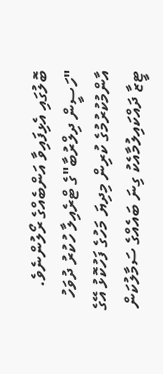ބޮލުގައި އެޅިފައިވާ އަންބެއްގެ ރޯލުންނެވެ.
"ހަސީން ދިލްރުބާ"ގެ ޓްރެއިލާ ހުކުރު ދުވަހު އާންމުކުރުމުގެ ކުރިން މިދިޔަ މަހުގެ ފަހުކޮޅު އޭގެ ޓީޒާ ދައްކައިލުމާއެކު ގިނަ ބައެއްގެ ސަމާލުކަން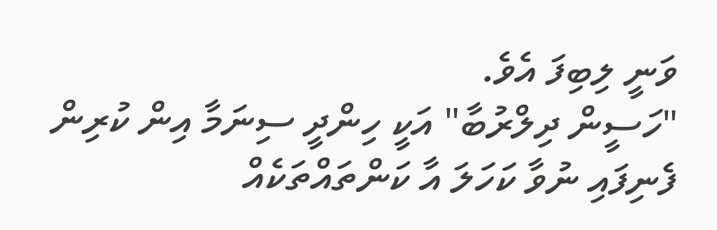ވަނީ ލިބިފަ އެވެ.
"ހަސީން ދިލްރުބާ" އަކީ ހިންދީ ސިނަމާ އިން ކުރިން ފެނިފައި ނުވާ ކަހަލަ އާ ކަންތައްތަކެއް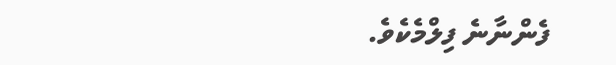ފެންނާނެ ފިލްމެކެވެ.